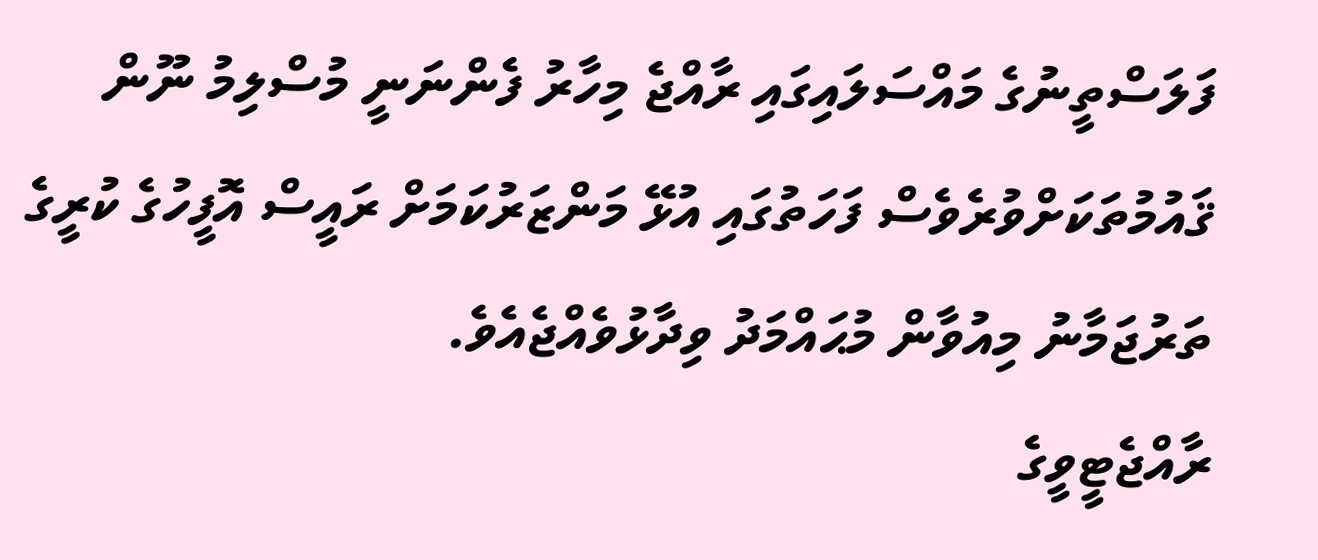ފަލަސްތީނުގެ މައްސަލައިގައި ރާއްޖެ މިހާރު ފެންނަނީ މުސްލިމު ނޫން ޤައުމުތަކަށްވުރެވެސް ފަހަތުގައި އުޅޭ މަންޒަރުކަމަށް ރައީސް އޮފީހުގެ ކުރީގެ ތަރުޖަމާނު މިއުވާން މުޙައްމަދު ވިދާޅުވެއްޖެއެވެ.
ރާއްޖެޓީވީގެ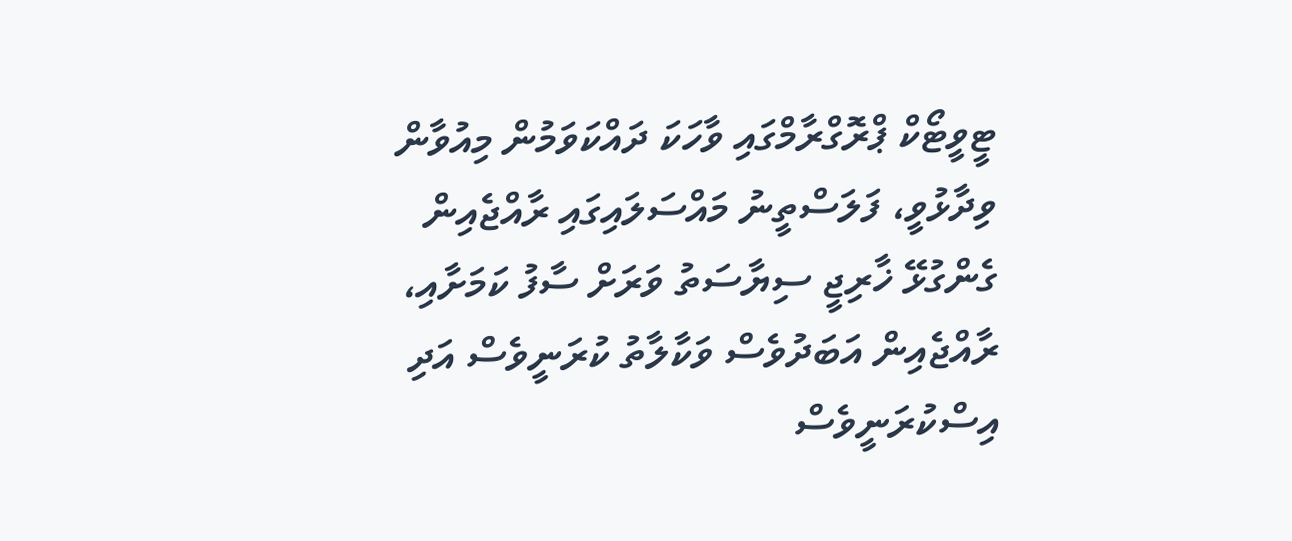ޓީވީޓޯކް ޕްރޮގްރާމްގައި ވާހަކަ ދައްކަވަމުން މިއުވާން ވިދާޅުވީ، ފަލަސްތީނު މައްސަލައިގައި ރާއްޖެއިން ގެންގުޅޭ ޚާރިޖީ ސިޔާސަތު ވަރަށް ސާފު ކަމަށާއި، ރާއްޖެއިން އަބަދުވެސް ވަކާލާތު ކުރަނީވެސް އަދި އިސްކުރަނީވެސް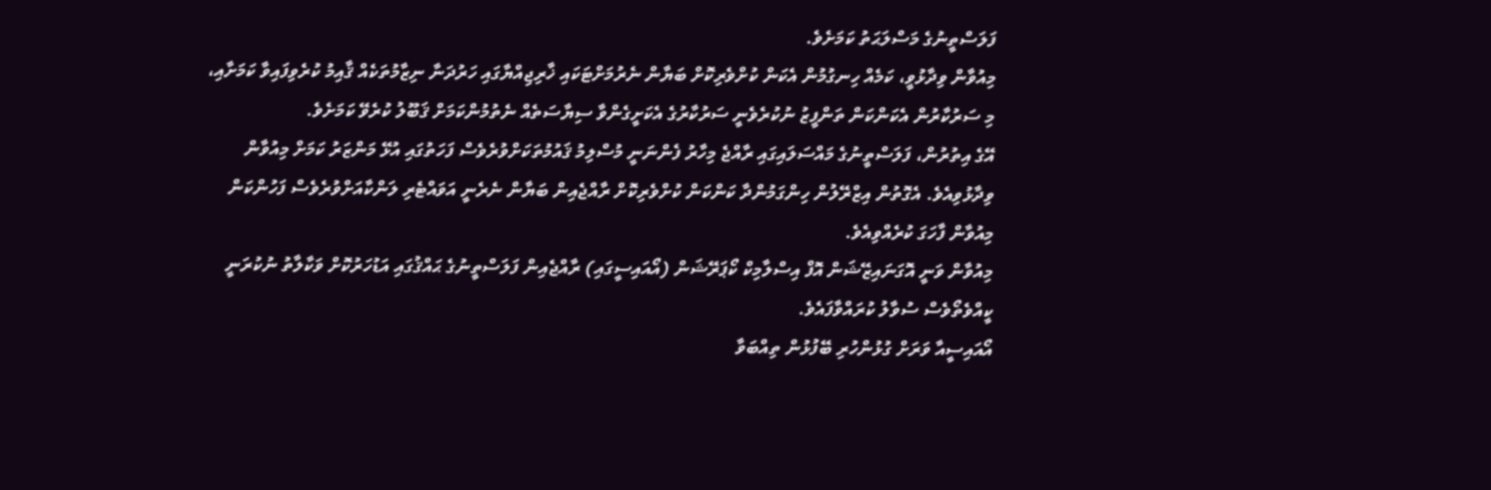ފަލަސްތީނުގެ މަސްލަޙަތު ކަމަށެވެ.
މިއުވާން ވިދާޅުވީ، ކަމެއް ހިނގުމުން އެކަން ކުށްވެރިކޮށް ބަޔާން ނެރުމަށްޓަކައި ޚާރިޖިއްޔާގައި ހަރުދަނާ ނިޒާމުތަކެއް ޤާއިމު ކުރެވިފައިވާ ކަމަށާއި، މި ސަރުކާރުން އެކަންކަން ތަންފީޒު ނުކުރެވެނީ ސަރުކާރުގެ އެކަށީގެންވާ ސިޔާސަތެއް ނެތުމުންކަމަށް ޤަބޫލު ކުރެވޭ ކަމަށެވެ.
އޭގެ އިތުރުން، ފަލަސްތީނުގެ މައްސަލައިގައި ރާއްޖެ މިހާރު ފެންނަނީ މުސްލިމު ޤައުމުތަކަށްވުރެވެސް ފަހަތުގައި އުޅޭ މަންޒަރު ކަމަށް މިއުވާން ވިދާޅުވިއެވެ. އެގޮތުން އިޒްރޭލުން ހިންގަމުންދާ ކަންކަން ކުށްވެރިކޮށް ރާއްޖެއިން ބަޔާން ނެރެނީ އަވައްޓެރި ލަންކާއަށްވުރެވެސް ފަހުންކަން މިއުވާން ފާހަގަ ކުރެއްވިއެވެ.
މިއުވާން ވަނީ އޮގަނައިޒޭޝަން އޮފް އިސްލާމިކް ކޯޕަރޭޝަން (އޯއައިސީގައި) ރާއްޖެއިން ފަލަސްތީނުގެ ޙައްޤުގައި އަޑުހަރުކޮށް ވަކާލާތު ނުކުރަނީ ކީއްވެތޯވެސް ސުވާލު ކުރައްވާފައެވެ.
އޯއައިސީއާ ވަރަށް ގުޅުންހުރި ބޭފުޅުން ތިއްބަވާ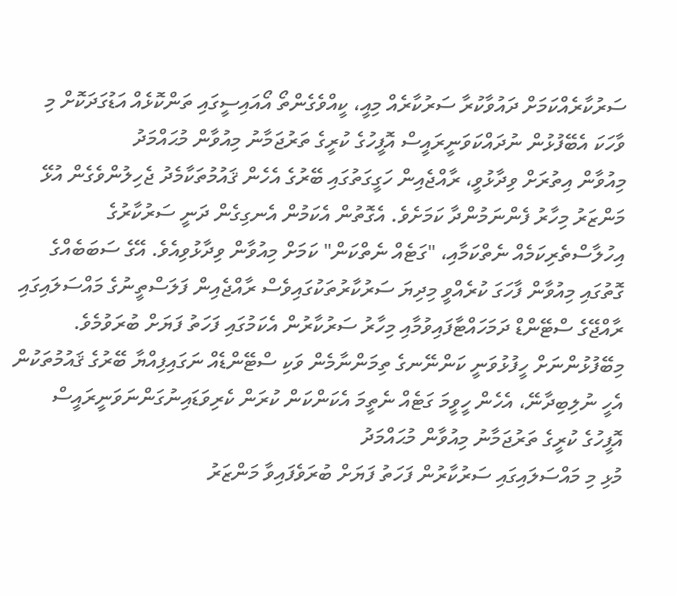ސަރުކާރެއްކަމަށް ދައުވާކުރާ ސަރުކާރެއް މިއީ، ކީއްވެގެންތޯ އޯއައިސީގައި ތަންކޮޅެއް އަޑުގަދަކޮށް މި ވާހަކަ އެބޭފުޅުން ނުދައްކަވަނީރައީސް އޮފީހުގެ ކުރީގެ ތަރުޖަމާނު މިއުވާން މުޙައްމަދު
މިއުވާން އިތުރަށް ވިދާޅުވީ، ރާއްޖެއިން ހަގީގަތުގައި ބޭރުގެ އެހެން ޤައުމުތަކާމެދު ޖެހިލުންވެގެން އުޅޭ މަންޒަރު މިހާރު ފެންނަމުންދާ ކަމަށެވެ. އެގޮތުން އެކަމުން އެނގިގެން ދަނީ ސަރުކާރުގެ އިހުލާސްތެރިކަމެއް ނެތްކަމާއި، "ގަޓެއް ނެތްކަން" ކަމަށް މިއުވާން ވިދާޅުވިއެވެ. އޭގެ ސަބަބެއްގެ ގޮތުގައި މިއުވާން ފާހަގަ ކުރެއްވީ މިދިޔަ ސަރުކާރުތަކުގައިވެސް ރާއްޖެއިން ފަލަސްތީނުގެ މައްސަލައިގައި ރާއްޖޭގެ ސްޓޭންޑް ދަމަހައްޓާފައިވުމާއި މިހާރު ސަރުކާރުން އެކަމުގައި ފަހަތު ފަޔަށް ބުރަވުމެވެ.
މިބޭފުޅުންނަށް ހީފުޅުވަނީ ކަންނޭނގެ ތިމަންނާމެން ވަކި ސްޓޭންޑެއް ނަގައިފިއްޔާ ބޭރުގެ ޤައުމުތަކުން އެހީ ނުލިބިދާނޭ، އެހެން ހީވީމަ ގަޓެއް ނެތީމަ އެކަންކަން ކުރަން ކެރިވަޑައިނުގަންނަވަނީރައީސް އޮފީހުގެ ކުރީގެ ތަރުޖަމާނު މިއުވާން މުޙައްމަދު
މުޅި މި މައްސަލައިގައި ސަރުކާރުން ފަހަތު ފަޔަށް ބުރަވެފައިވާ މަންޒަރު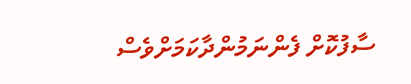ސާފުކޮށް ފެންނަމުންދާކަމަށްވެސް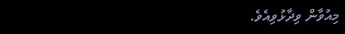މިއުވާން ވިދާޅުވިއެވެ.